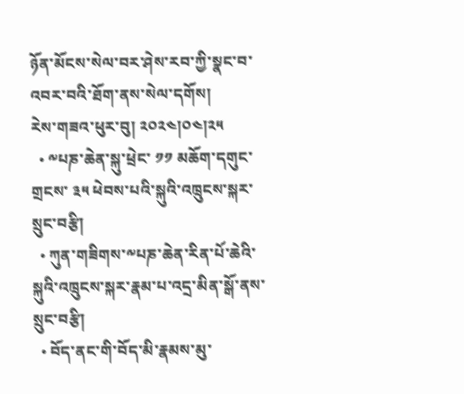ཉོན་མོངས་སེལ་བར་ཤེས་རབ་ཀྱི་སྣང་བ་འབར་བའི་ཐོག་ནས་སེལ་དགོས།
རེས་གཟའ་ཕུར་བུ། ༢༠༢༤།༠༤།༢༥
  • ༸པཎ་ཆེན་སྐུ་ཕྲེང་ ༡༡ མཆོག་དགུང་གྲངས་ ༣༥ ཕེབས་པའི་སྐུའི་འཁྲུངས་སྐར་སྲུང་བརྩི།
  • ཀུན་གཟིགས་༸པཎ་ཆེན་རིན་པོ་ཆེའི་སྐུའི་འཁྲུངས་སྐར་རྣམ་པ་འདྲ་མིན་སྒོ་ནས་སྲུང་བརྩི།
  • བོད་ནང་གི་བོད་མི་རྣམས་མུ་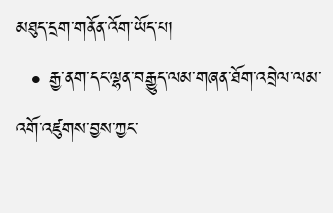མཐུད་དྲག་གནོན་འོག་ཡོད་པ།
  • རྒྱ་ནག་དང་ལྷན་བརྒྱུད་ལམ་གཞན་ཐོག་འབྲེལ་ལམ་འགོ་འཛུགས་བྱས་ཀྱང་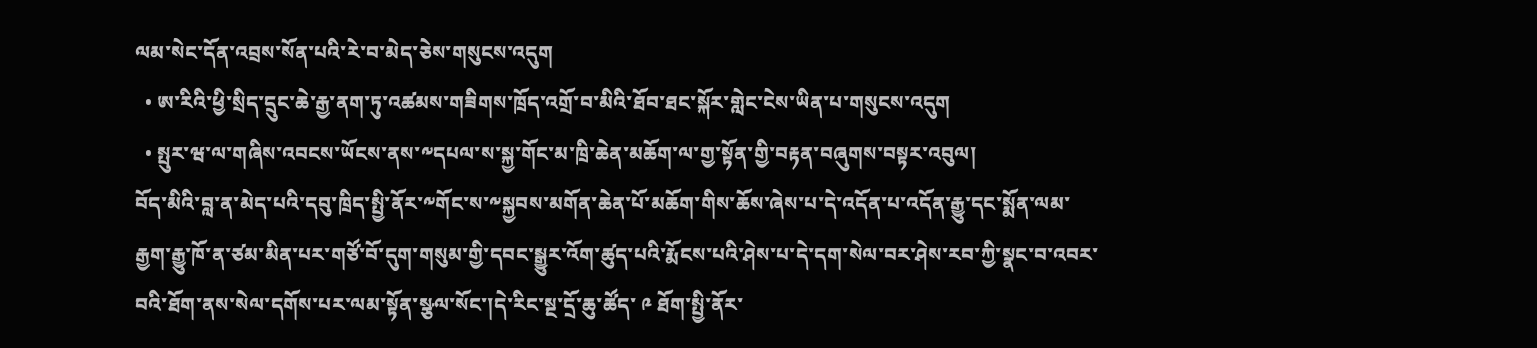ལམ་སེང་དོན་འབྲས་སོན་པའི་རེ་བ་མེད་ཅེས་གསུངས་འདུག
  • ཨ་རིའི་ཕྱི་སྲིད་དྲུང་ཆེ་རྒྱ་ནག་ཏུ་འཚམས་གཟིགས་ཁྲོད་འགྲོ་བ་མིའི་ཐོབ་ཐང་སྐོར་གླེང་ངེས་ཡིན་པ་གསུངས་འདུག
  • སྤུར་ཝ་ལ་གཞིས་འབངས་ཡོངས་ནས་༸དཔལ་ས་སྐྱ་གོང་མ་ཁྲི་ཆེན་མཆོག་ལ་གྱ་སྟོན་གྱི་བརྟན་བཞུགས་བསྟར་འབུལ།
བོད་མིའི་བླ་ན་མེད་པའི་དབུ་ཁྲིད་སྤྱི་ནོར་༸གོང་ས་༸སྐྱབས་མགོན་ཆེན་པོ་མཆོག་གིས་ཆོས་ཞེས་པ་དེ་འདོན་པ་འདོན་རྒྱུ་དང་སྨོན་ལམ་རྒྱག་རྒྱུ་ཁོ་ན་ཙམ་མིན་པར་གཙོ་བོ་དུག་གསུམ་གྱི་དབང་སྒྱུར་འོག་ཚུད་པའི་རྨོངས་པའི་ཤེས་པ་དེ་དག་སེལ་བར་ཤེས་རབ་ཀྱི་སྣང་བ་འབར་བའི་ཐོག་ནས་སེལ་དགོས་པར་ལམ་སྟོན་སྩལ་སོང་།དེ་རིང་སྔ་དྲོ་ཆུ་ཚོད་ ༩ ཐོག་སྤྱི་ནོར་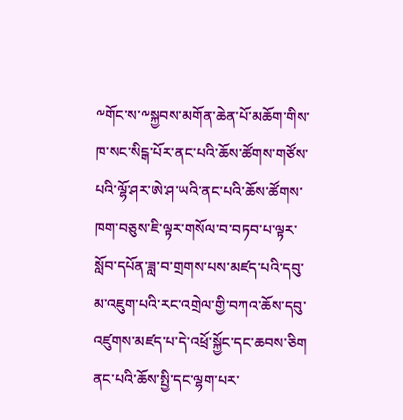༸གོང་ས་༸སྐྱབས་མགོན་ཆེན་པོ་མཆོག་གིས་ཁ་སང་སིངྒ་པོར་ནང་པའི་ཆོས་ཚོགས་གཙོས་པའི་ལྷོ་ཤར་ཨེ་ཤ་ཡའི་ནང་པའི་ཆོས་ཚོགས་ཁག་བཅུས་ཇི་ལྟར་གསོལ་བ་བཏབ་པ་ལྟར་སློབ་དཔོན་ཟླ་བ་གྲགས་པས་མཛད་པའི་དབུ་མ་འཇུག་པའི་རང་འགྲེལ་གྱི་བཀའ་ཆོས་དབུ་འཛུགས་མཛད་པ་དེ་འཕྲོ་སྐྱོང་དང་ཆབས་ཅིག ནང་པའི་ཆོས་སྤྱི་དང་ལྷག་པར་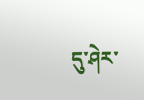དུ་ཤེར་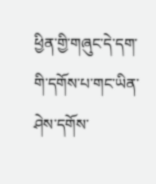ཕྱིན་གྱི་གཞུང་དེ་དག་གི་དགོས་པ་གང་ཡིན་ཤེས་དགོས་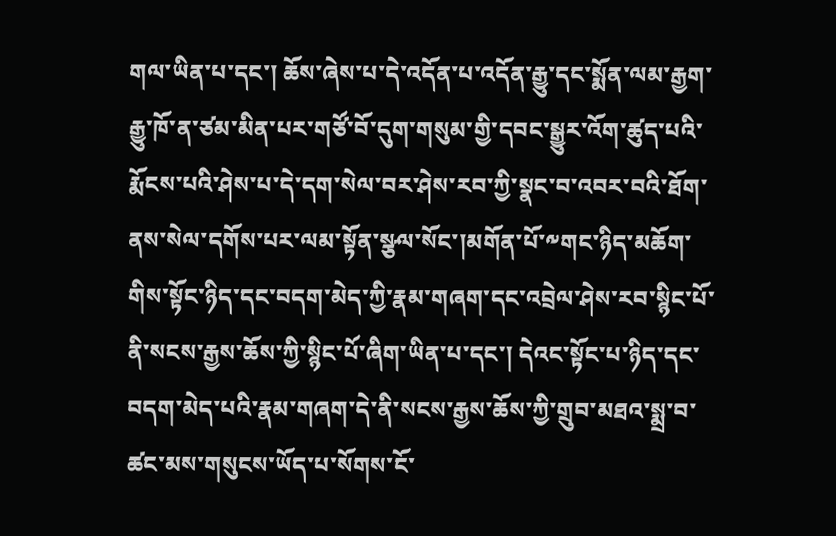གལ་ཡིན་པ་དང་། ཆོས་ཞེས་པ་དེ་འདོན་པ་འདོན་རྒྱུ་དང་སྨོན་ལམ་རྒྱག་རྒྱུ་ཁོ་ན་ཙམ་མིན་པར་གཙོ་བོ་དུག་གསུམ་གྱི་དབང་སྒྱུར་འོག་ཚུད་པའི་རྨོངས་པའི་ཤེས་པ་དེ་དག་སེལ་བར་ཤེས་རབ་ཀྱི་སྣང་བ་འབར་བའི་ཐོག་ནས་སེལ་དགོས་པར་ལམ་སྟོན་སྩལ་སོང་།མགོན་པོ་༸གང་ཉིད་མཆོག་གིས་སྟོང་ཉིད་དང་བདག་མེད་ཀྱི་རྣམ་གཞག་དང་འབྲེལ་ཤེས་རབ་སྙིང་པོ་ནི་སངས་རྒྱས་ཆོས་ཀྱི་སྙིང་པོ་ཞིག་ཡིན་པ་དང་། དེའང་སྟོང་པ་ཉིད་དང་བདག་མེད་པའི་རྣམ་གཞག་དེ་ནི་སངས་རྒྱས་ཆོས་ཀྱི་གྲུབ་མཐའ་སྨྲ་བ་ཚང་མས་གསུངས་ཡོད་པ་སོགས་ངོ་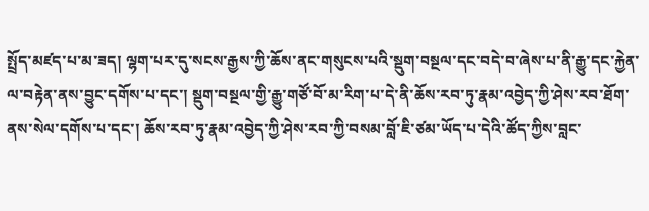སྤྲོད་མཛད་པ་མ་ཟད། ལྷག་པར་དུ་སངས་རྒྱས་ཀྱི་ཆོས་ནང་གསུངས་པའི་སྡུག་བསྔལ་དང་བདེ་བ་ཞེས་པ་ནི་རྒྱུ་དང་རྐྱེན་ལ་བརྟེན་ནས་བྱུང་དགོས་པ་དང་། སྡུག་བསྔལ་གྱི་རྒྱུ་གཙོ་བོ་མ་རིག་པ་དེ་ནི་ཆོས་རབ་ཏུ་རྣམ་འབྱེད་ཀྱི་ཤེས་རབ་ཐོག་ནས་སེལ་དགོས་པ་དང་། ཆོས་རབ་ཏུ་རྣམ་འབྱེད་ཀྱི་ཤེས་རབ་ཀྱི་བསམ་བློ་ཇི་ཙམ་ཡོད་པ་དེའི་ཚོད་ཀྱིས་བླང་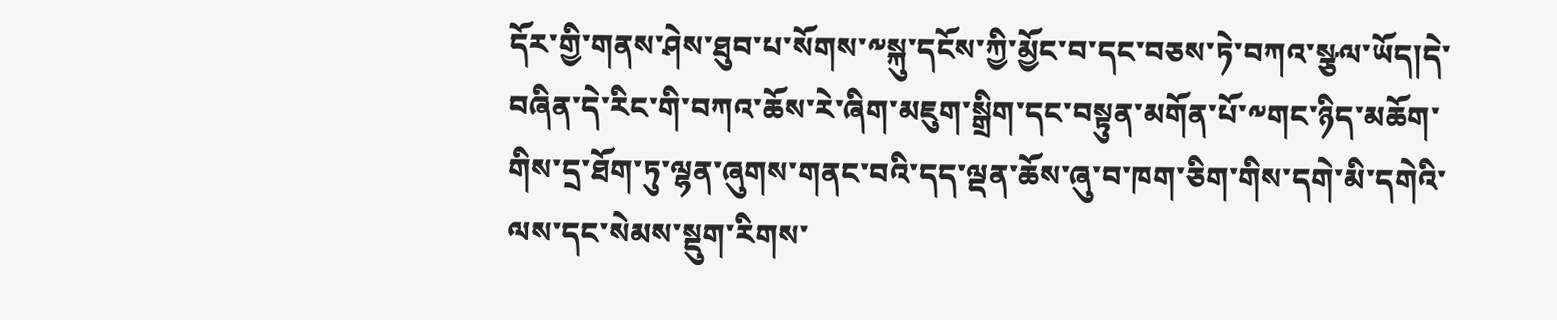དོར་གྱི་གནས་ཤེས་ཐུབ་པ་སོགས་༸སྐུ་དངོས་ཀྱི་མྱོང་བ་དང་བཅས་ཏེ་བཀའ་སྩལ་ཡོད།དེ་བཞིན་དེ་རིང་གི་བཀའ་ཆོས་རེ་ཞིག་མཇུག་སྒྲིག་དང་བསྟུན་མགོན་པོ་༸གང་ཉིད་མཆོག་གིས་དྲ་ཐོག་ཏུ་ལྷན་ཞུགས་གནང་བའི་དད་ལྡན་ཆོས་ཞུ་བ་ཁག་ཅིག་གིས་དགེ་མི་དགེའི་ལས་དང་སེམས་སྡུག་རིགས་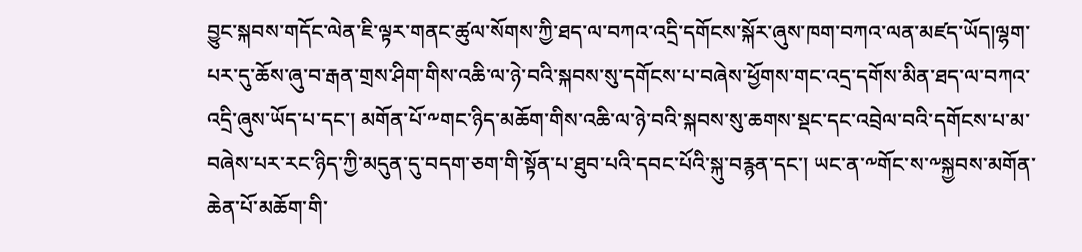བྱུང་སྐབས་གདོང་ལེན་ཇི་ལྟར་གནང་ཚུལ་སོགས་ཀྱི་ཐད་ལ་བཀའ་འདྲི་དགོངས་སྐོར་ཞུས་ཁག་བཀའ་ལན་མཛད་ཡོད།ལྷག་པར་དུ་ཆོས་ཞུ་བ་རྒན་གྲས་ཤིག་གིས་འཆི་ལ་ཉེ་བའི་སྐབས་སུ་དགོངས་པ་བཞེས་ཕྱོགས་གང་འདྲ་དགོས་མིན་ཐད་ལ་བཀའ་འདྲི་ཞུས་ཡོད་པ་དང་། མགོན་པོ་༸གང་ཉིད་མཆོག་གིས་འཆི་ལ་ཉེ་བའི་སྐབས་སུ་ཆགས་སྡང་དང་འབྲེལ་བའི་དགོངས་པ་མ་བཞེས་པར་རང་ཉིད་ཀྱི་མདུན་དུ་བདག་ཅག་གི་སྟོན་པ་ཐུབ་པའི་དབང་པོའི་སྐུ་བརྙན་དང་། ཡང་ན་༸གོང་ས་༸སྐྱབས་མགོན་ཆེན་པོ་མཆོག་གི་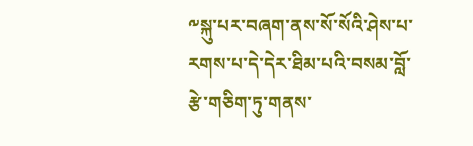༸སྐུ་པར་བཞག་ནས་སོ་སོའི་ཤེས་པ་རགས་པ་དེ་དེར་ཐིམ་པའི་བསམ་བློ་རྩེ་གཅིག་ཏུ་གནས་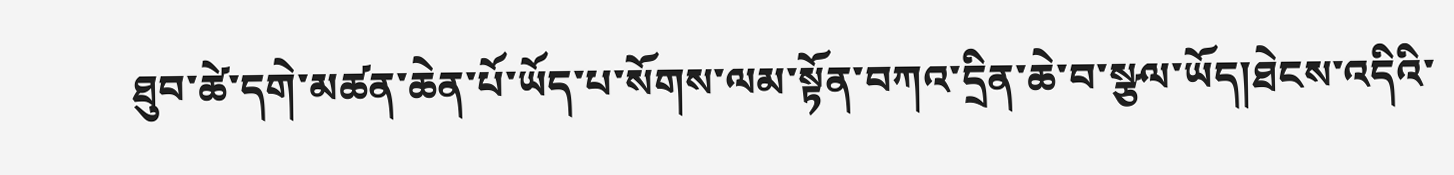ཐུབ་ཚེ་དགེ་མཚན་ཆེན་པོ་ཡོད་པ་སོགས་ལམ་སྟོན་བཀའ་དྲིན་ཆེ་བ་སྩལ་ཡོད།ཐེངས་འདིའི་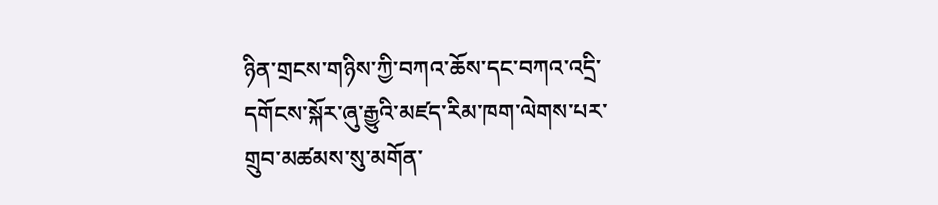ཉིན་གྲངས་གཉིས་ཀྱི་བཀའ་ཆོས་དང་བཀའ་འདྲི་དགོངས་སྐོར་ཞུ་རྒྱུའི་མཛད་རིམ་ཁག་ལེགས་པར་གྲུབ་མཚམས་སུ་མགོན་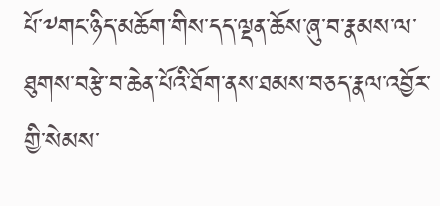པོ་༸གང་ཉིད་མཆོག་གིས་དད་ལྡན་ཆོས་ཞུ་བ་རྣམས་ལ་ཐུགས་བརྩེ་བ་ཆེན་པོའི་ཐོག་ནས་ཐམས་བཅད་རྣལ་འབྱོར་གྱི་སེམས་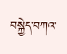བསྐྱེད་བཀའ་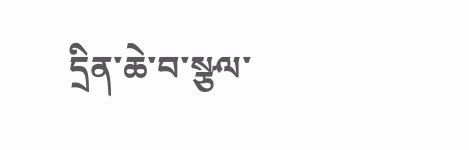དྲིན་ཆེ་བ་སྩལ་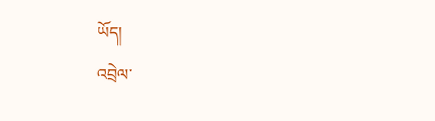ཡོད།
འབྲེལ་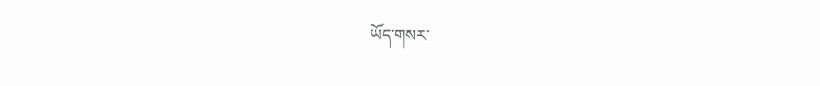ཡོད་གསར་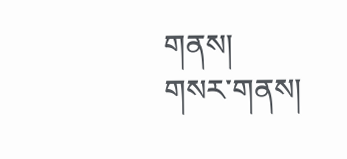གནས།
གསར་གནས།